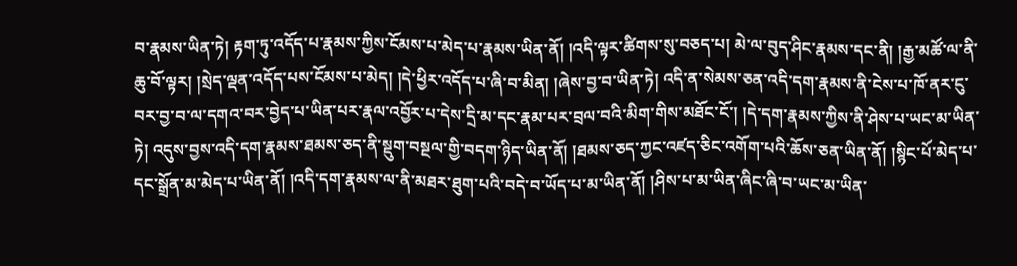བ་རྣམས་ཡིན་ཏེ། རྟག་ཏུ་འདོད་པ་རྣམས་ཀྱིས་ངོམས་པ་མེད་པ་རྣམས་ཡིན་ནོ། །འདི་ལྟར་ཚིགས་སུ་བཅད་པ། མེ་ལ་བུད་ཤིང་རྣམས་དང་ནི། །རྒྱ་མཚོ་ལ་ནི་ཆུ་བོ་ལྟར། །སྲེད་ལྡན་འདོད་པས་ངོམས་པ་མེད། །དེ་ཕྱིར་འདོད་པ་ཞི་བ་མིན། །ཞེས་བྱ་བ་ཡིན་ཏེ། འདི་ན་སེམས་ཅན་འདི་དག་རྣམས་ནི་ངེས་པ་ཁོ་ནར་ངུ་བར་བྱ་བ་ལ་དགའ་བར་བྱེད་པ་ཡིན་པར་རྣལ་འབྱོར་པ་དེས་དྲི་མ་དང་རྣམ་པར་བྲལ་བའི་མིག་གིས་མཐོང་ངོ་། །དེ་དག་རྣམས་ཀྱིས་ནི་ཤེས་པ་ཡང་མ་ཡིན་ཏེ། འདུས་བྱས་འདི་དག་རྣམས་ཐམས་ཅད་ནི་སྡུག་བསྔལ་གྱི་བདག་ཉིད་ཡིན་ནོ། །ཐམས་ཅད་ཀྱང་འཛད་ཅིང་འགོག་པའི་ཆོས་ཅན་ཡིན་ནོ། །སྙིང་པོ་མེད་པ་དང་སྒྲོན་མ་མེད་པ་ཡིན་ནོ། །འདི་དག་རྣམས་ལ་ནི་མཐར་ཐུག་པའི་བདེ་བ་ཡོད་པ་མ་ཡིན་ནོ། །ཤིས་པ་མ་ཡིན་ཞིང་ཞི་བ་ཡང་མ་ཡིན་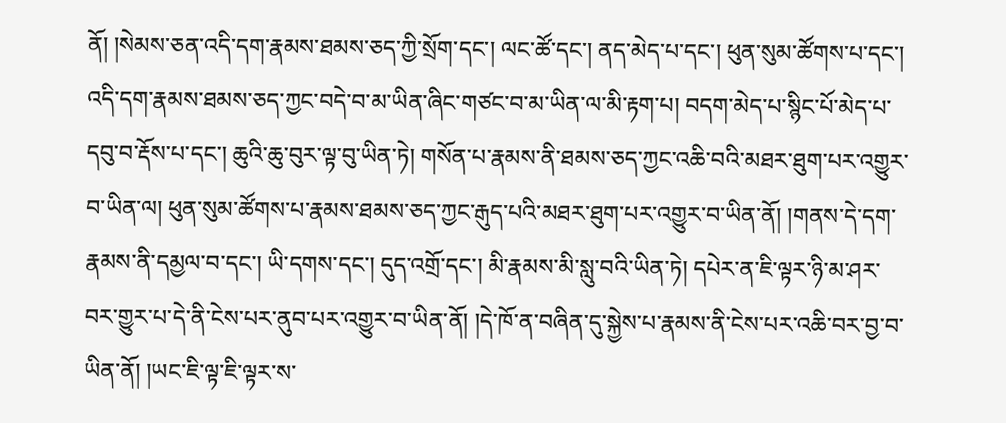ནོ། །སེམས་ཅན་འདི་དག་རྣམས་ཐམས་ཅད་ཀྱི་སྲོག་དང་། ལང་ཚོ་དང་། ནད་མེད་པ་དང་། ཕུན་སུམ་ཚོགས་པ་དང་། འདི་དག་རྣམས་ཐམས་ཅད་ཀྱང་བདེ་བ་མ་ཡིན་ཞིང་གཙང་བ་མ་ཡིན་ལ་མི་རྟག་པ། བདག་མེད་པ་སྙིང་པོ་མེད་པ་དབུ་བ་རྡོས་པ་དང་། ཆུའི་ཆུ་བུར་ལྟ་བུ་ཡིན་ཏེ། གསོན་པ་རྣམས་ནི་ཐམས་ཅད་ཀྱང་འཆི་བའི་མཐར་ཐུག་པར་འགྱུར་བ་ཡིན་ལ། ཕུན་སུམ་ཚོགས་པ་རྣམས་ཐམས་ཅད་ཀྱང་རྒུད་པའི་མཐར་ཐུག་པར་འགྱུར་བ་ཡིན་ནོ། །གནས་དེ་དག་རྣམས་ནི་དམྱལ་བ་དང་། ཡི་དགས་དང་། དུད་འགྲོ་དང་། མི་རྣམས་མི་སླུ་བའི་ཡིན་ཏེ། དཔེར་ན་ཇི་ལྟར་ཉི་མ་ཤར་བར་གྱུར་པ་དེ་ནི་ངེས་པར་ནུབ་པར་འགྱུར་བ་ཡིན་ནོ། །དེ་ཁོ་ན་བཞིན་དུ་སྐྱེས་པ་རྣམས་ནི་ངེས་པར་འཆི་བར་བྱ་བ་ཡིན་ནོ། །ཡང་ཇི་ལྟ་ཇི་ལྟར་ས་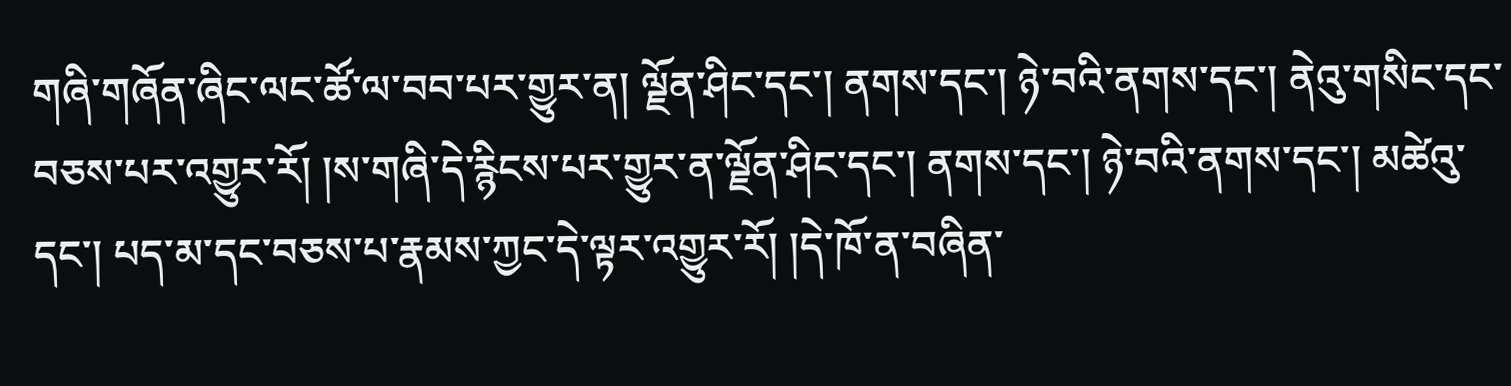གཞི་གཞོན་ཞིང་ལང་ཚོ་ལ་བབ་པར་གྱུར་ན། ལྗོན་ཤིང་དང་། ནགས་དང་། ཉེ་བའི་ནགས་དང་། ནེའུ་གསིང་དང་བཅས་པར་འགྱུར་རོ། །ས་གཞི་དེ་རྙིངས་པར་གྱུར་ན་ལྗོན་ཤིང་དང་། ནགས་དང་། ཉེ་བའི་ནགས་དང་། མཚེའུ་དང་། པད་མ་དང་བཅས་པ་རྣམས་ཀྱང་དེ་ལྟར་འགྱུར་རོ། །དེ་ཁོ་ན་བཞིན་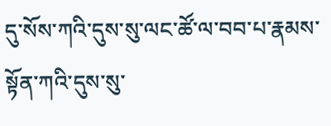དུ་སོས་ཀའི་དུས་སུ་ལང་ཚོ་ལ་བབ་པ་རྣམས་སྟོན་ཀའི་དུས་སུ་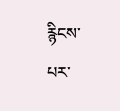རྙིངས་པར་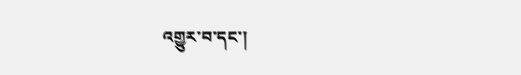འགྱུར་བ་དང་།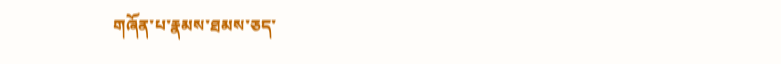གཞོན་པ་རྣམས་ཐམས་ཅད་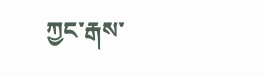ཀྱང་རྒས་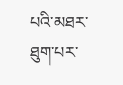པའི་མཐར་ཐུག་པར་